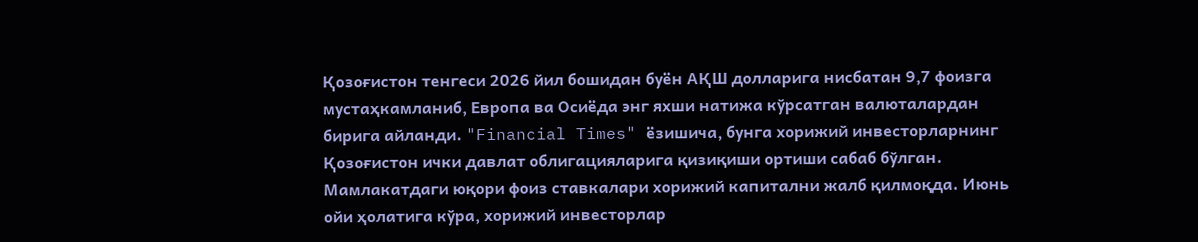Қозоғистон тенгеси 2026 йил бошидан буён АҚШ долларига нисбатан 9,7 фоизга мустаҳкамланиб, Европа ва Осиёда энг яхши натижа кўрсатган валюталардан бирига айланди. "Financial Times" ёзишича, бунга хорижий инвесторларнинг Қозоғистон ички давлат облигацияларига қизиқиши ортиши сабаб бўлган.
Мамлакатдаги юқори фоиз ставкалари хорижий капитални жалб қилмоқда. Июнь ойи ҳолатига кўра, хорижий инвесторлар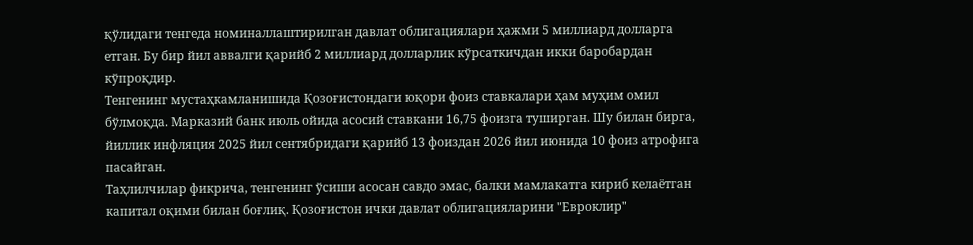қўлидаги тенгеда номиналлаштирилган давлат облигациялари ҳажми 5 миллиард долларга етган. Бу бир йил аввалги қарийб 2 миллиард долларлик кўрсаткичдан икки баробардан кўпроқдир.
Тенгенинг мустаҳкамланишида Қозоғистондаги юқори фоиз ставкалари ҳам муҳим омил бўлмоқда. Марказий банк июль ойида асосий ставкани 16,75 фоизга туширган. Шу билан бирга, йиллик инфляция 2025 йил сентябридаги қарийб 13 фоиздан 2026 йил июнида 10 фоиз атрофига пасайган.
Таҳлилчилар фикрича, тенгенинг ўсиши асосан савдо эмас, балки мамлакатга кириб келаётган капитал оқими билан боғлиқ. Қозоғистон ички давлат облигацияларини "Евроклир"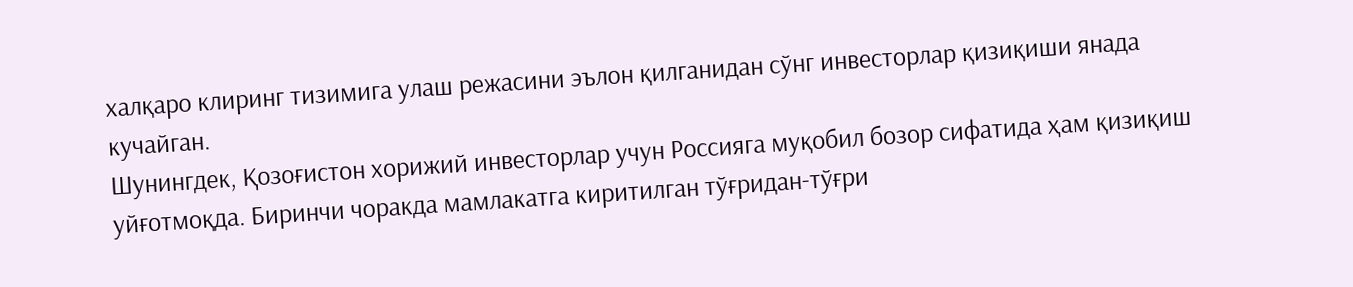халқаро клиринг тизимига улаш режасини эълон қилганидан сўнг инвесторлар қизиқиши янада кучайган.
Шунингдек, Қозоғистон хорижий инвесторлар учун Россияга муқобил бозор сифатида ҳам қизиқиш уйғотмоқда. Биринчи чоракда мамлакатга киритилган тўғридан-тўғри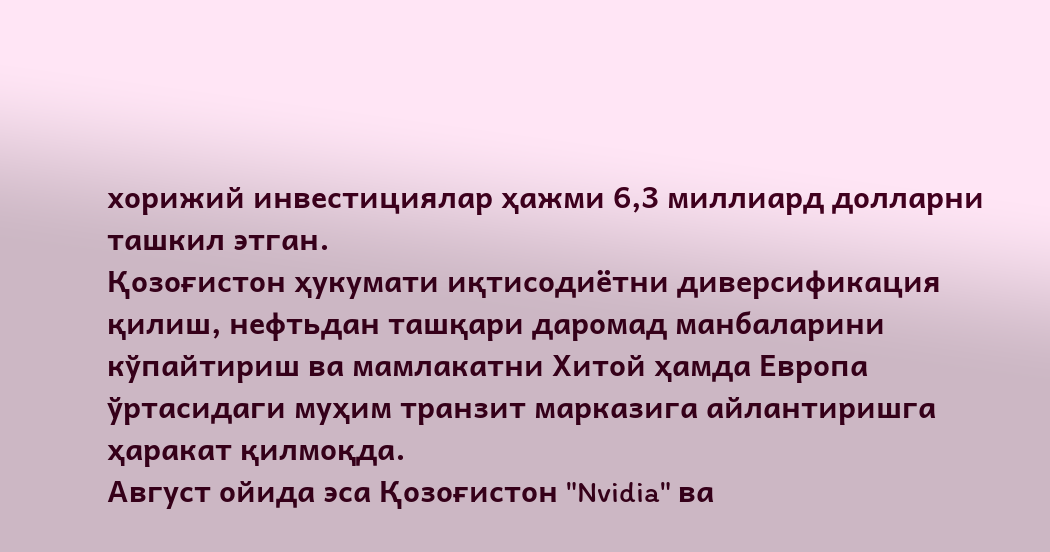хорижий инвестициялар ҳажми 6,3 миллиард долларни ташкил этган.
Қозоғистон ҳукумати иқтисодиётни диверсификация қилиш, нефтьдан ташқари даромад манбаларини кўпайтириш ва мамлакатни Хитой ҳамда Европа ўртасидаги муҳим транзит марказига айлантиришга ҳаракат қилмоқда.
Август ойида эса Қозоғистон "Nvidia" ва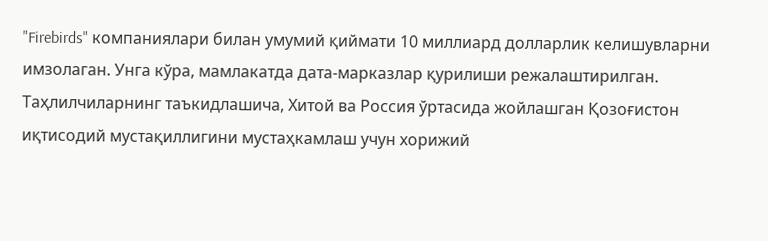"Firebirds" компаниялари билан умумий қиймати 10 миллиард долларлик келишувларни имзолаган. Унга кўра, мамлакатда дата-марказлар қурилиши режалаштирилган.
Таҳлилчиларнинг таъкидлашича, Хитой ва Россия ўртасида жойлашган Қозоғистон иқтисодий мустақиллигини мустаҳкамлаш учун хорижий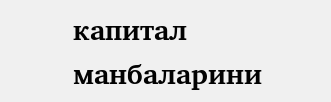капитал манбаларини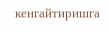кенгайтиришга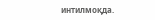интилмоқда.